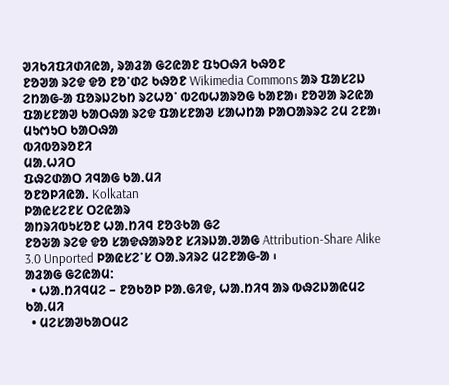ᱣᱤᱠᱤᱯᱤᱰᱤᱭᱟ, ᱨᱟᱲᱟ ᱜᱮᱭᱟᱱ ᱯᱩᱛᱷᱤ ᱠᱷᱚᱱ
ᱱᱚᱣᱟ ᱨᱮᱫ ᱫᱚ ᱱᱚᱸᱰᱮ ᱠᱷᱚᱱ Wikimedia Commons ᱟᱨ ᱯᱟᱥᱮᱡ ᱮᱴᱟᱜ-ᱟ ᱯᱚᱨᱡᱮᱠᱴ ᱨᱮᱦᱚᱸ ᱵᱮᱵᱦᱟᱨᱚᱜ ᱠᱟᱱᱟ᱾ ᱱᱚᱣᱟ ᱨᱮᱭᱟ ᱯᱟᱥᱱᱟᱣ ᱠᱟᱛᱷᱟ ᱨᱮᱫ ᱯᱟᱥᱱᱟᱣ ᱥᱟᱦᱴᱟ ᱞᱟᱛᱟᱨᱨᱮ ᱮᱢ ᱮᱱᱟ᱾
ᱢᱩᱬᱩᱛ ᱠᱟᱛᱷᱟ
ᱵᱤᱵᱚᱨᱚᱱᱤ
ᱢᱟᱹᱦᱤᱛ
ᱯᱷᱮᱰᱟᱛ ᱤᱧᱟᱜ ᱠᱟᱹᱢᱤ
ᱚᱱᱚᱞᱤᱭᱟᱹ Kolkatan
ᱞᱟᱭᱥᱮᱱᱥ ᱛᱮᱭᱟᱨ
ᱟᱴᱨᱤᱵᱩᱥᱚᱱ ᱦᱟᱹᱴᱤᱧ ᱱᱚᱝᱠᱟ ᱜᱮ
ᱱᱚᱶᱟ ᱨᱮᱫ ᱫᱚ ᱥᱟᱫᱷᱟᱨᱚᱱ ᱥᱤᱨᱡᱟᱹᱣᱟᱜ Attribution-Share Alike 3.0 Unported ᱞᱟᱭᱥᱮᱸᱥ ᱛᱟᱹᱨᱤᱨᱮ ᱢᱮᱱᱟᱜ-ᱟ ᱾
ᱟᱲᱟᱜ ᱜᱮᱭᱟᱢ:
  • ᱦᱟᱹᱴᱤᱧᱢᱮ – ᱱᱚᱠᱚᱞ ᱞᱟᱹᱜᱤᱫ, ᱦᱟᱹᱴᱤᱧ ᱟᱨ ᱵᱷᱮᱡᱟᱭᱢᱮ ᱠᱟᱹᱢᱤ
  • ᱢᱮᱥᱟᱣᱠᱟᱛᱢᱮ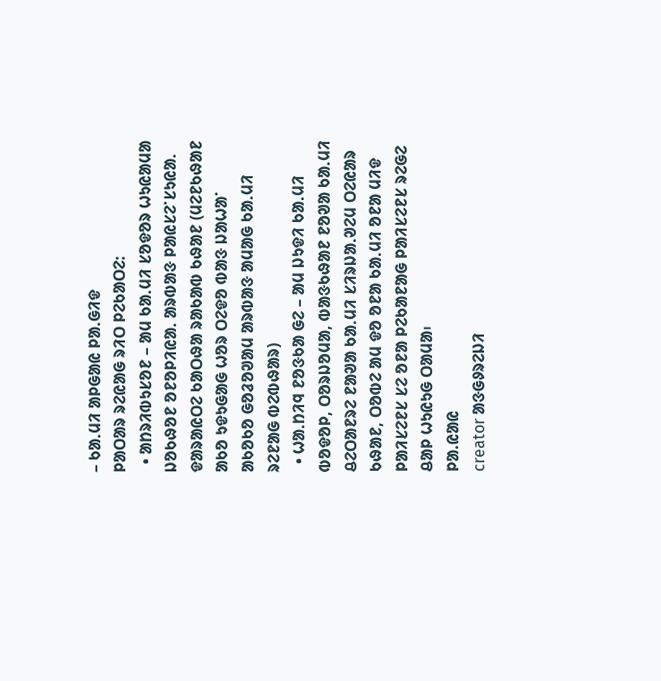– ᱠᱟᱹᱢᱤ ᱟᱞᱜᱟᱭ ᱞᱟᱹᱜᱤᱫ
ᱞᱟᱛᱟᱨ ᱨᱮᱭᱟᱜ ᱨᱤᱛ ᱞᱮᱠᱟᱛᱮ:
  • ᱟᱴᱨᱤᱵᱩᱥᱚᱱ – ᱟᱢ ᱠᱟᱹᱢᱤ ᱥᱚᱫᱚᱨ ᱦᱩᱭᱟᱢᱟ ᱡᱚᱠᱷᱚᱱ ᱚᱱᱚᱞᱤᱭᱟᱹ ᱟᱨᱵᱟᱝ ᱞᱟᱭᱥᱮᱸᱥᱩᱭᱟᱹ ᱫᱟᱨᱟᱭᱛᱮ ᱠᱟᱛᱷᱟ ᱨᱟᱠᱟᱵ ᱠᱷᱟᱱ (ᱢᱮᱱᱠᱷᱟᱱ ᱟᱠᱚ ᱩᱫᱩᱜᱟᱜ ᱦᱚᱨ ᱛᱮᱫᱚ ᱵᱟᱝ ᱡᱟᱦᱟᱸ ᱟᱠᱚᱠᱚ ᱜᱚᱲᱚᱣᱟᱢ ᱟᱨᱵᱟᱝ ᱟᱢᱟᱜ ᱠᱟᱹᱢᱤ ᱨᱮᱱᱟᱜ ᱵᱮᱵᱷᱟᱨ)
  • ᱦᱟᱹᱴᱤᱧ ᱱᱚᱝᱠᱟ ᱜᱮ – ᱟᱢ ᱡᱩᱫᱤ ᱠᱟᱹᱢᱤ ᱵᱚᱫᱚᱞ, ᱛᱚᱨᱡᱚᱢᱟ, ᱵᱟᱝᱠᱷᱟᱱ ᱱᱚᱣᱟ ᱠᱟᱹᱢᱤ ᱪᱮᱛᱟᱱᱨᱮ ᱱᱟᱣᱟ ᱠᱟᱹᱢᱤ ᱥᱤᱨᱡᱟᱹᱣᱮᱢ ᱛᱮᱭᱟᱨ ᱠᱷᱟᱱ, ᱛᱚᱵᱮ ᱟᱢ ᱫᱚ ᱚᱱᱟ ᱠᱟᱹᱢᱤ ᱚᱱᱟ ᱢᱤᱫ ᱞᱟᱤᱥᱮᱱᱥ ᱥᱮ ᱚᱱᱟ ᱞᱮᱠᱟᱱᱟᱜ ᱞᱟᱤᱥᱮᱱᱥ ᱨᱮᱜᱮ ᱪᱟᱞ ᱦᱩᱭᱩᱜ ᱛᱟᱢᱟ᱾
ᱞᱟ.ᱭᱟᱭ
creator ᱟᱝᱜᱽᱨᱮᱡᱤ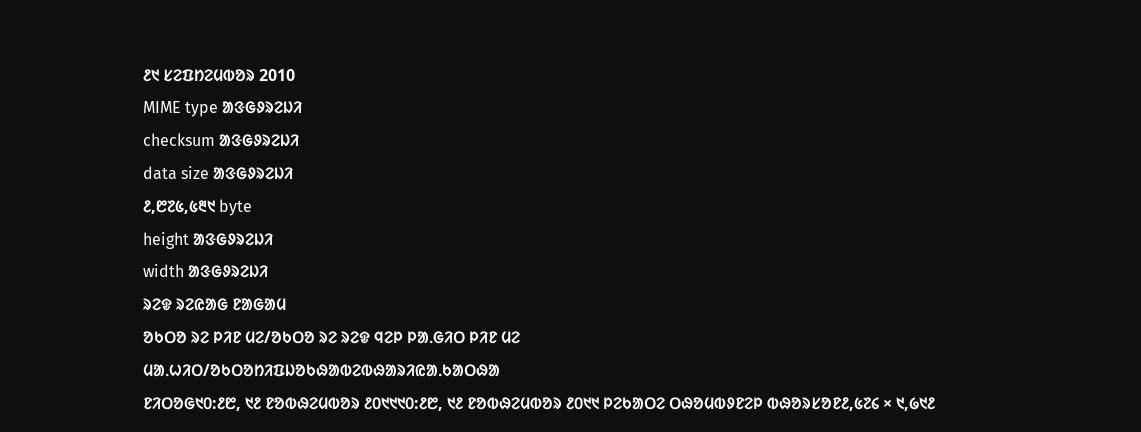᱒᱑ ᱥᱮᱯᱴᱮᱢᱵᱚᱨ 2010
MIME type ᱟᱝᱜᱽᱨᱮᱡᱤ
checksum ᱟᱝᱜᱽᱨᱮᱡᱤ
data size ᱟᱝᱜᱽᱨᱮᱡᱤ
᱒,᱘᱗᱕,᱕᱓᱑ byte
height ᱟᱝᱜᱽᱨᱮᱡᱤ
width ᱟᱝᱜᱽᱨᱮᱡᱤ
ᱨᱮᱫ ᱨᱮᱭᱟᱜ ᱱᱟᱜᱟᱢ
ᱚᱠᱛᱚ ᱨᱮ ᱞᱤᱱ ᱢᱮ/ᱚᱠᱛᱚ ᱨᱮ ᱨᱮᱫ ᱧᱮᱞ ᱞᱟᱹᱜᱤᱛ ᱞᱤᱱ ᱢᱮ
ᱢᱟᱹᱦᱤᱛ/ᱚᱠᱛᱚᱴᱤᱯᱡᱚᱠᱷᱟᱵᱮᱵᱷᱟᱨᱤᱭᱟᱹᱠᱟᱛᱷᱟ
ᱱᱤᱛᱚᱜ᱑᱐:᱒᱘, ᱑᱒ ᱱᱚᱵᱷᱮᱢᱵᱚᱨ ᱒᱐᱑᱑᱑᱐:᱒᱘, ᱑᱒ ᱱᱚᱵᱷᱮᱢᱵᱚᱨ ᱒᱐᱑᱑ ᱞᱮᱠᱟᱛᱮ ᱛᱷᱚᱢᱵᱽᱱᱮᱞ ᱵᱷᱚᱨᱥᱚᱱ᱒,᱕᱗᱔ × ᱑,᱙᱑᱒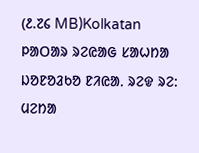(᱒.᱗᱔ MB)Kolkatan
ᱞᱟᱛᱟᱨ ᱨᱮᱭᱟᱜ ᱥᱟᱦᱴᱟ ᱡᱚᱱᱚᱲᱠᱚ ᱱᱤᱭᱟᱹ ᱨᱮᱫ ᱨᱮ:
ᱢᱮᱴᱟ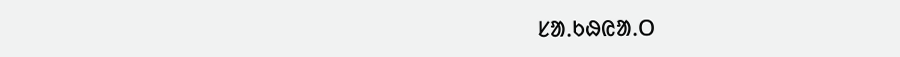ᱥᱟᱹᱠᱷᱭᱟᱹᱛ